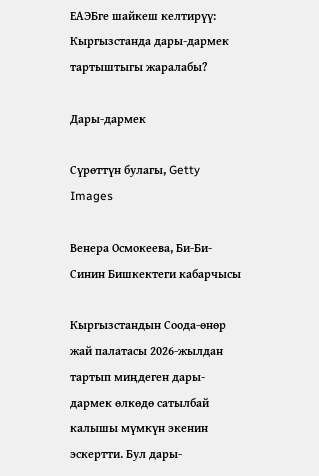ЕАЭБге шайкеш келтирүү: Кыргызстанда дары-дармек тартыштыгы жаралабы?

Дары-дармек

Сүрөттүн булагы, Getty Images

Венера Осмокеева, Би-Би-Синин Бишкектеги кабарчысы

Кыргызстандын Соода-өнөр жай палатасы 2026-жылдан тартып миңдеген дары-дармек өлкөдө сатылбай калышы мүмкүн экенин эскертти. Бул дары-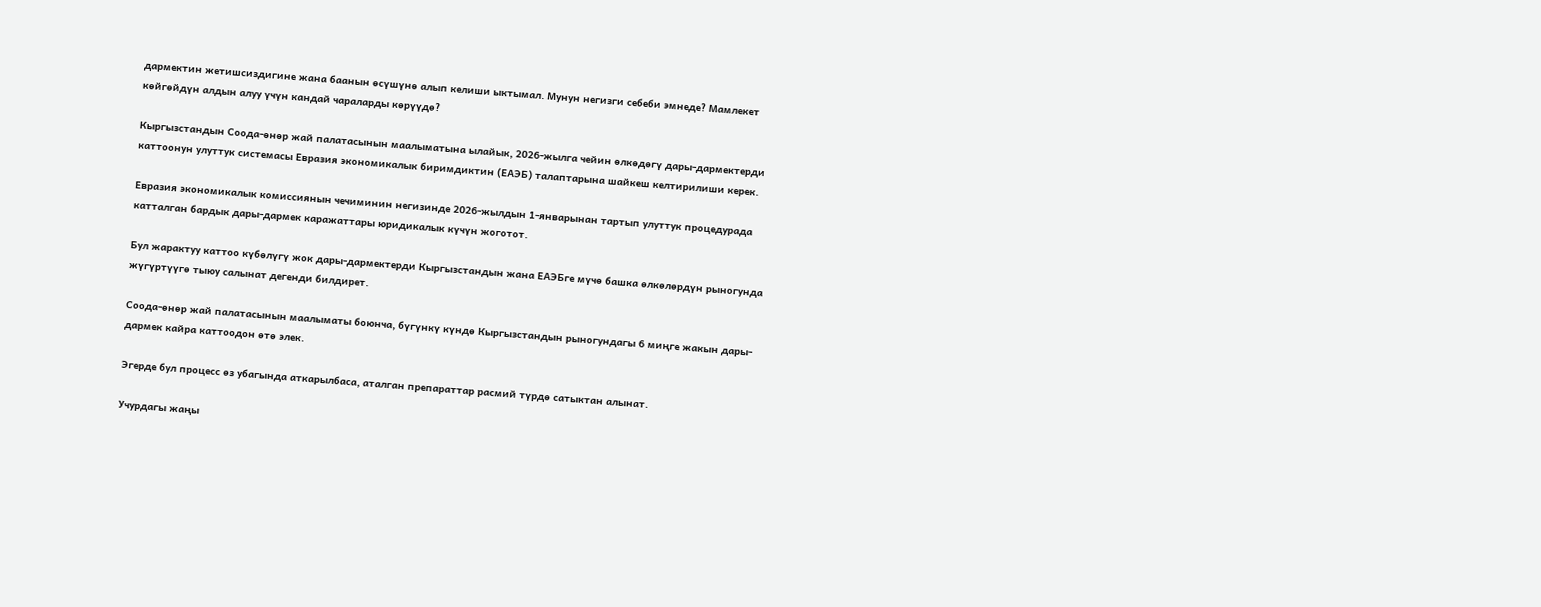дармектин жетишсиздигине жана баанын өсүшүнө алып келиши ыктымал. Мунун негизги себеби эмнеде? Мамлекет көйгөйдүн алдын алуу үчүн кандай чараларды көрүүдө?

Кыргызстандын Соода-өнөр жай палатасынын маалыматына ылайык, 2026-жылга чейин өлкөдөгү дары-дармектерди каттоонун улуттук системасы Евразия экономикалык биримдиктин (ЕАЭБ) талаптарына шайкеш келтирилиши керек.

Евразия экономикалык комиссиянын чечиминин негизинде 2026-жылдын 1-январынан тартып улуттук процедурада катталган бардык дары-дармек каражаттары юридикалык күчүн жоготот.

Бул жарактуу каттоо күбөлүгү жок дары-дармектерди Кыргызстандын жана ЕАЭБге мүчө башка өлкөлөрдүн рыногунда жүгүртүүгө тыюу салынат дегенди билдирет.

Соода-өнөр жай палатасынын маалыматы боюнча, бүгүнкү күндө Кыргызстандын рыногундагы 6 миңге жакын дары-дармек кайра каттоодон өтө элек.

Эгерде бул процесс өз убагында аткарылбаса, аталган препараттар расмий түрдө сатыктан алынат.

Учурдагы жаңы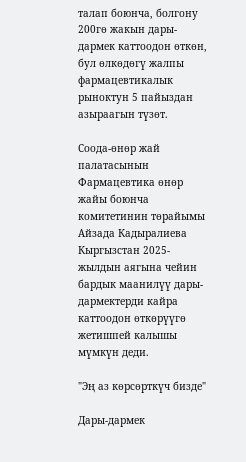талап боюнча, болгону 200гө жакын дары-дармек каттоодон өткөн, бул өлкөдөгү жалпы фармацевтикалык рыноктун 5 пайыздан азыраагын түзөт.

Соода-өнөр жай палатасынын Фармацевтика өнөр жайы боюнча комитетинин төрайымы Айзада Кадыралиева Кыргызстан 2025-жылдын аягына чейин бардык маанилүү дары-дармектерди кайра каттоодон өткөрүүгө жетишпей калышы мүмкүн деди.

"Эң аз көрсөрткүч бизде"

Дары-дармек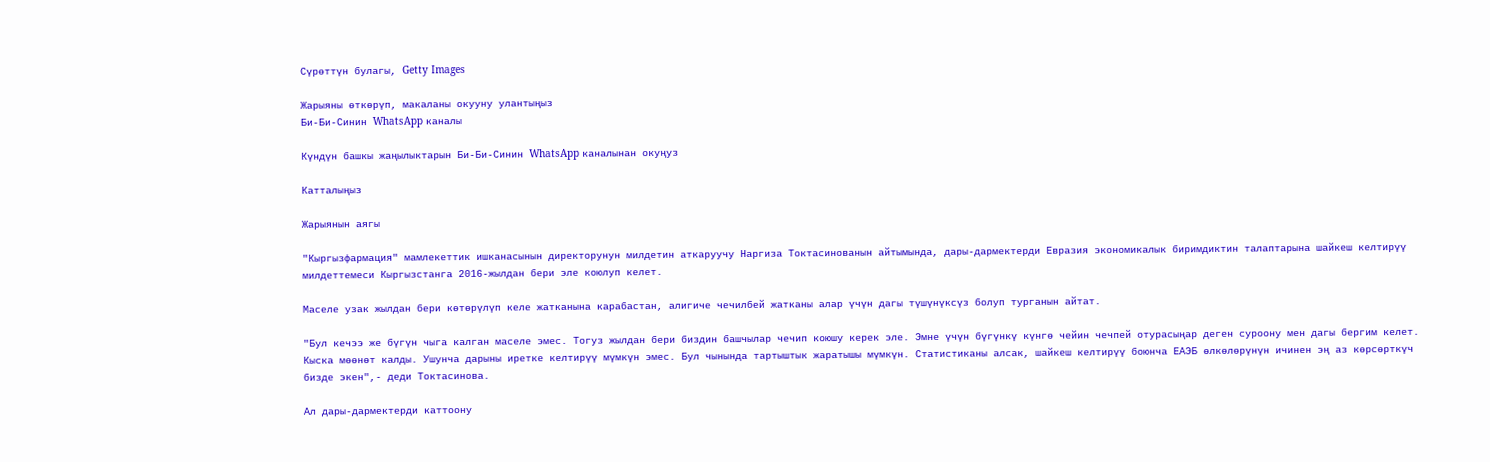Сүрөттүн булагы, Getty Images

Жарыяны өткөрүп, макаланы окууну улантыңыз
Би-Би-Синин WhatsApp каналы

Күндүн башкы жаңылыктарын Би-Би-Синин WhatsApp каналынан окуңуз

Катталыңыз

Жарыянын аягы

"Кыргызфармация" мамлекеттик ишканасынын директорунун милдетин аткаруучу Наргиза Токтасинованын айтымында, дары-дармектерди Евразия экономикалык биримдиктин талаптарына шайкеш келтирүү милдеттемеси Кыргызстанга 2016-жылдан бери эле коюлуп келет.

Маселе узак жылдан бери көтөрүлүп келе жатканына карабастан, алигиче чечилбей жатканы алар үчүн дагы түшүнүксүз болуп турганын айтат.

"Бул кечээ же бүгүн чыга калган маселе эмес. Тогуз жылдан бери биздин башчылар чечип коюшу керек эле. Эмне үчүн бүгүнкү күнгө чейин чечпей отурасыңар деген суроону мен дагы бергим келет. Кыска мөөнөт калды. Ушунча дарыны иретке келтирүү мүмкүн эмес. Бул чынында тартыштык жаратышы мүмкүн. Статистиканы алсак, шайкеш келтирүү боюнча ЕАЭБ өлкөлөрүнүн ичинен эң аз көрсөрткүч бизде экен",- деди Токтасинова.

Ал дары-дармектерди каттоону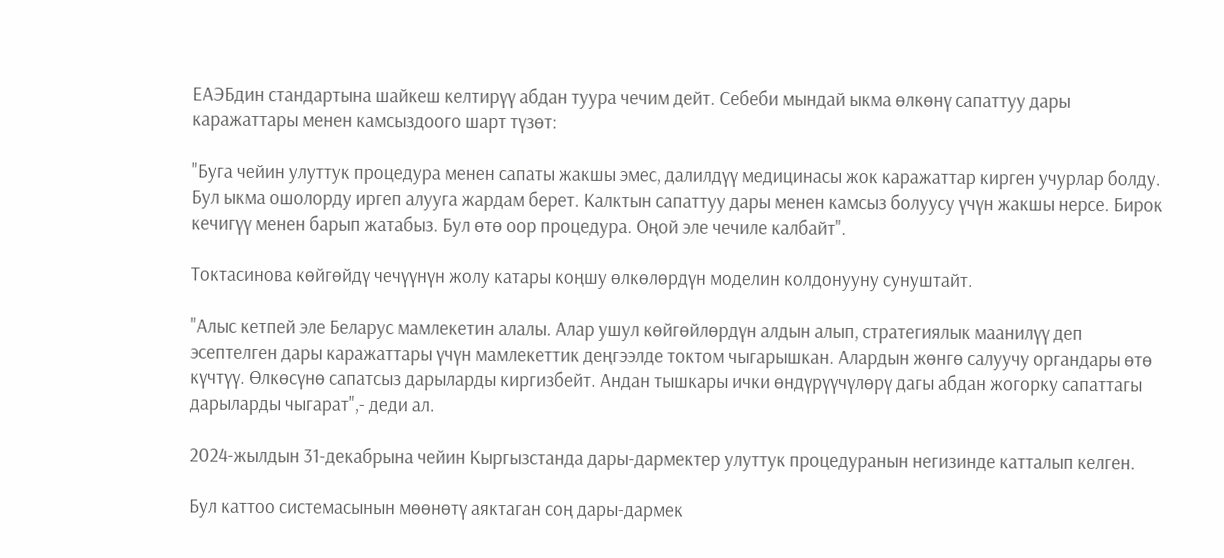ЕАЭБдин стандартына шайкеш келтирүү абдан туура чечим дейт. Себеби мындай ыкма өлкөнү сапаттуу дары каражаттары менен камсыздоого шарт түзөт:

"Буга чейин улуттук процедура менен сапаты жакшы эмес, далилдүү медицинасы жок каражаттар кирген учурлар болду. Бул ыкма ошолорду иргеп алууга жардам берет. Калктын сапаттуу дары менен камсыз болуусу үчүн жакшы нерсе. Бирок кечигүү менен барып жатабыз. Бул өтө оор процедура. Оңой эле чечиле калбайт".

Токтасинова көйгөйдү чечүүнүн жолу катары коңшу өлкөлөрдүн моделин колдонууну сунуштайт.

"Алыс кетпей эле Беларус мамлекетин алалы. Алар ушул көйгөйлөрдүн алдын алып, стратегиялык маанилүү деп эсептелген дары каражаттары үчүн мамлекеттик деңгээлде токтом чыгарышкан. Алардын жөнгө салуучу органдары өтө күчтүү. Өлкөсүнө сапатсыз дарыларды киргизбейт. Андан тышкары ички өндүрүүчүлөрү дагы абдан жогорку сапаттагы дарыларды чыгарат",- деди ал.

2024-жылдын 31-декабрына чейин Кыргызстанда дары-дармектер улуттук процедуранын негизинде катталып келген.

Бул каттоо системасынын мөөнөтү аяктаган соң дары-дармек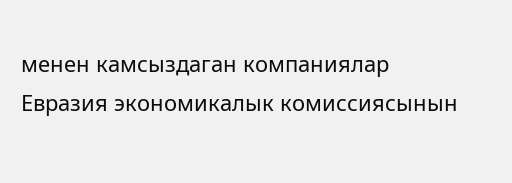менен камсыздаган компаниялар Евразия экономикалык комиссиясынын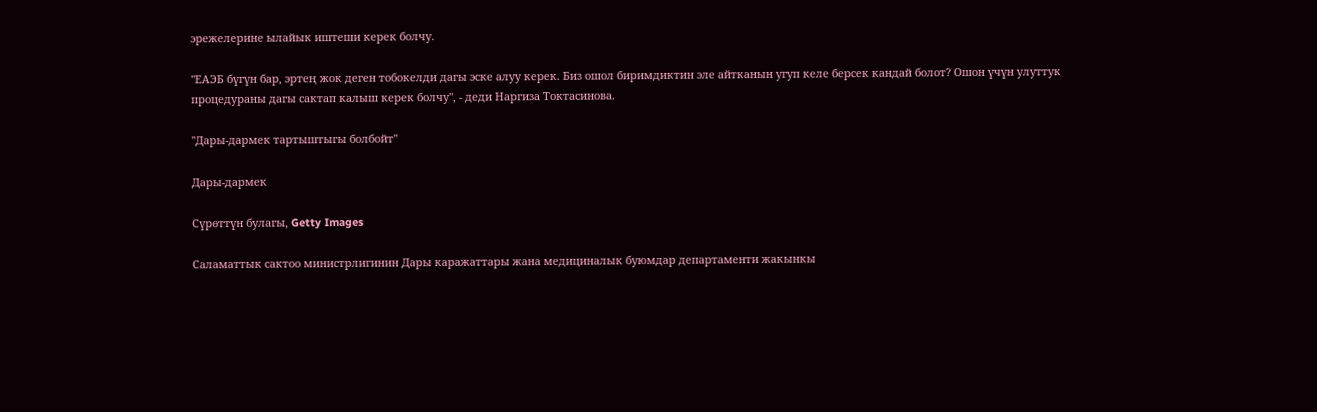эрежелерине ылайык иштеши керек болчу.

"ЕАЭБ бүгүн бар, эртең жок деген тобокелди дагы эске алуу керек. Биз ошол биримдиктин эле айтканын угуп келе берсек кандай болот? Ошон үчүн улуттук процедураны дагы сактап калыш керек болчу", - деди Наргиза Токтасинова.

"Дары-дармек тартыштыгы болбойт"

Дары-дармек

Сүрөттүн булагы, Getty Images

Саламаттык сактоо министрлигинин Дары каражаттары жана медициналык буюмдар департаменти жакынкы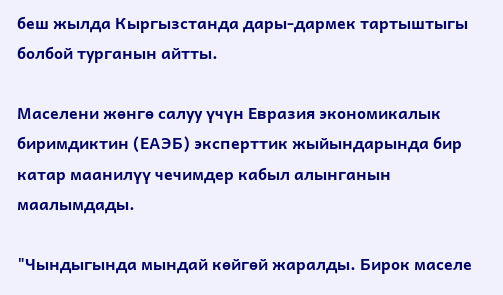беш жылда Кыргызстанда дары-дармек тартыштыгы болбой турганын айтты.

Маселени жөнгө салуу үчүн Евразия экономикалык биримдиктин (ЕАЭБ) эксперттик жыйындарында бир катар маанилүү чечимдер кабыл алынганын маалымдады.

"Чындыгында мындай көйгөй жаралды. Бирок маселе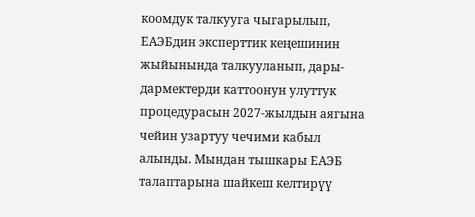коомдук талкууга чыгарылып, ЕАЭБдин эксперттик кеңешинин жыйынында талкууланып, дары-дармектерди каттоонун улуттук процедурасын 2027-жылдын аягына чейин узартуу чечими кабыл алынды. Мындан тышкары ЕАЭБ талаптарына шайкеш келтирүү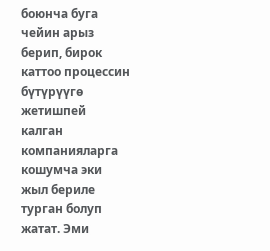боюнча буга чейин арыз берип, бирок каттоо процессин бүтүрүүгө жетишпей калган компанияларга кошумча эки жыл бериле турган болуп жатат. Эми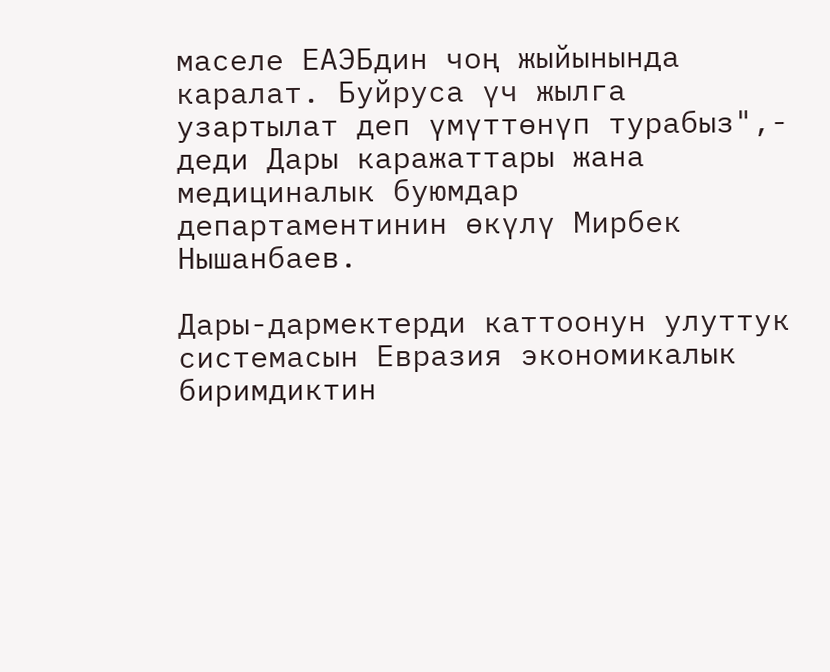маселе ЕАЭБдин чоң жыйынында каралат. Буйруса үч жылга узартылат деп үмүттөнүп турабыз",- деди Дары каражаттары жана медициналык буюмдар департаментинин өкүлү Мирбек Нышанбаев.

Дары-дармектерди каттоонун улуттук системасын Евразия экономикалык биримдиктин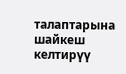талаптарына шайкеш келтирүү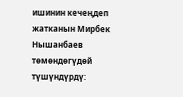ишинин кечеңдеп жатканын Мирбек Нышанбаев төмөндөгүдөй түшүндүрдү: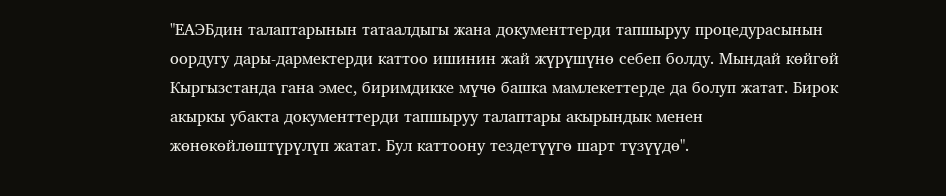"ЕАЭБдин талаптарынын татаалдыгы жана документтерди тапшыруу процедурасынын оордугу дары-дармектерди каттоо ишинин жай жүрүшүнө себеп болду. Мындай көйгөй Кыргызстанда гана эмес, биримдикке мүчө башка мамлекеттерде да болуп жатат. Бирок акыркы убакта документтерди тапшыруу талаптары акырындык менен жөнөкөйлөштүрүлүп жатат. Бул каттоону тездетүүгө шарт түзүүдө".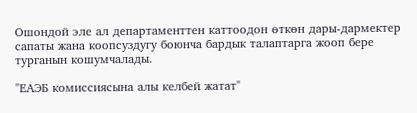Ошондой эле ал департаменттен каттоодон өткөн дары-дармектер сапаты жана коопсуздугу боюнча бардык талаптарга жооп бере турганын кошумчалады.

"ЕАЭБ комиссиясына алы келбей жатат"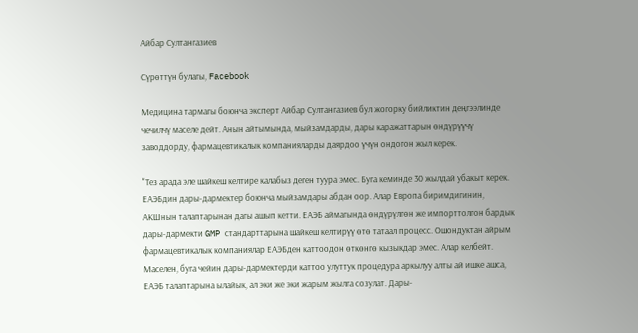Айбар Султангазиев

Сүрөттүн булагы, Facebook

Медицина тармагы боюнча эксперт Айбар Султангазиев бул жогорку бийликтин деңгээлинде чечилчү маселе дейт. Анын айтымында, мыйзамдарды, дары каражаттарын өндүрүүчү заводдорду, фармацевтикалык компанияларды даярдоо үчүн ондогон жыл керек.

"Тез арада эле шайкеш келтире калабыз деген туура эмес. Буга кеминде 30 жылдай убакыт керек. ЕАЭБдин дары-дармектер боюнча мыйзамдары абдан оор. Алар Европа биримдигинин, АКШнын талаптарынан дагы ашып кетти. ЕАЭБ аймагында өндүрүлгөн же импорттолгон бардык дары-дармекти GMP стандарттарына шайкеш келтирүү өтө татаал процесс. Ошондуктан айрым фармацевтикалык компаниялар ЕАЭБден каттоодон өткөнгө кызыкдар эмес. Алар келбейт. Маселен, буга чейин дары-дармектерди каттоо улуттук процедура аркылуу алты ай ишке ашса, ЕАЭБ талаптарына ылайык, ал эки же эки жарым жылга созулат. Дары-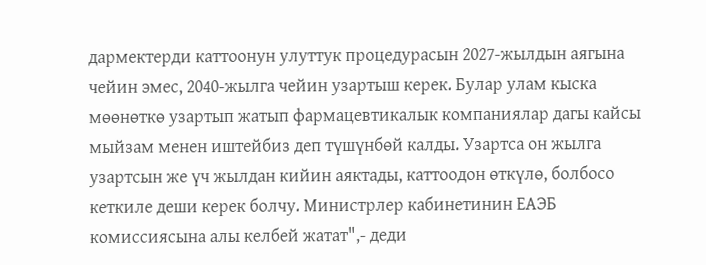дармектерди каттоонун улуттук процедурасын 2027-жылдын аягына чейин эмес, 2040-жылга чейин узартыш керек. Булар улам кыска мөөнөткө узартып жатып фармацевтикалык компаниялар дагы кайсы мыйзам менен иштейбиз деп түшүнбөй калды. Узартса он жылга узартсын же үч жылдан кийин аяктады, каттоодон өткүлө, болбосо кеткиле деши керек болчу. Министрлер кабинетинин ЕАЭБ комиссиясына алы келбей жатат",- деди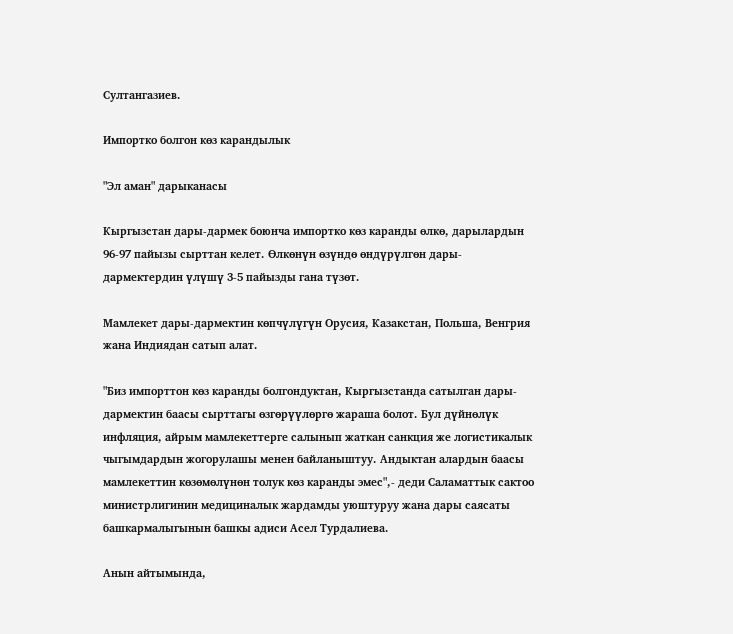Султангазиев.

Импортко болгон көз карандылык

"Эл аман" дарыканасы

Кыргызстан дары-дармек боюнча импортко көз каранды өлкө, дарылардын 96-97 пайызы сырттан келет. Өлкөнүн өзүндө өндүрүлгөн дары-дармектердин үлүшү 3-5 пайызды гана түзөт.

Мамлекет дары-дармектин көпчүлүгүн Орусия, Казакстан, Польша, Венгрия жана Индиядан сатып алат.

"Биз импорттон көз каранды болгондуктан, Кыргызстанда сатылган дары-дармектин баасы сырттагы өзгөрүүлөргө жараша болот. Бул дүйнөлүк инфляция, айрым мамлекеттерге салынып жаткан санкция же логистикалык чыгымдардын жогорулашы менен байланыштуу. Андыктан алардын баасы мамлекеттин көзөмөлүнөн толук көз каранды эмес",- деди Саламаттык сактоо министрлигинин медициналык жардамды уюштуруу жана дары саясаты башкармалыгынын башкы адиси Асел Турдалиева.

Анын айтымында,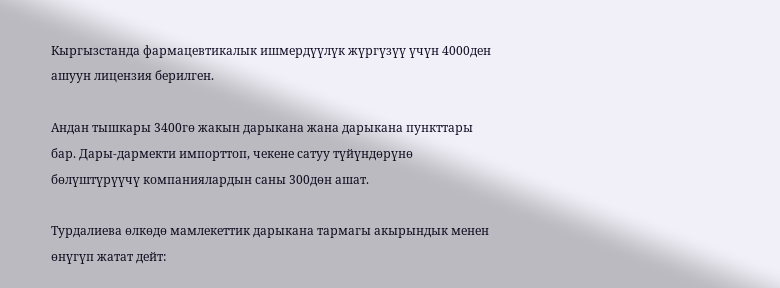Кыргызстанда фармацевтикалык ишмердүүлүк жүргүзүү үчүн 4000ден ашуун лицензия берилген.

Андан тышкары 3400гө жакын дарыкана жана дарыкана пункттары бар. Дары-дармекти импорттоп, чекене сатуу түйүндөрүнө бөлүштүрүүчү компаниялардын саны 300дөн ашат.

Турдалиева өлкөдө мамлекеттик дарыкана тармагы акырындык менен өнүгүп жатат дейт: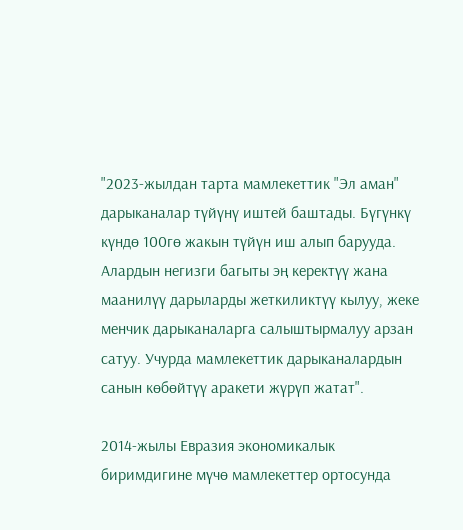"2023-жылдан тарта мамлекеттик "Эл аман" дарыканалар түйүнү иштей баштады. Бүгүнкү күндө 100гө жакын түйүн иш алып барууда. Алардын негизги багыты эң керектүү жана маанилүү дарыларды жеткиликтүү кылуу, жеке менчик дарыканаларга салыштырмалуу арзан сатуу. Учурда мамлекеттик дарыканалардын санын көбөйтүү аракети жүрүп жатат".

2014-жылы Евразия экономикалык биримдигине мүчө мамлекеттер ортосунда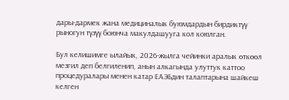дары-дармек жана медициналык буюмдардын бирдиктүү рыногун түзүү боюнча макулдашууга кол коюлган.

Бул келишимге ылайык, 2026-жылга чейинки аралык өткөөл мезгил деп белгиленип, анын алкагында улуттук каттоо процедуралары менен катар ЕАЭБдин талаптарына шайкеш келген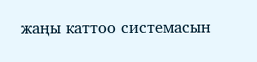жаңы каттоо системасын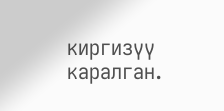киргизүү каралган.